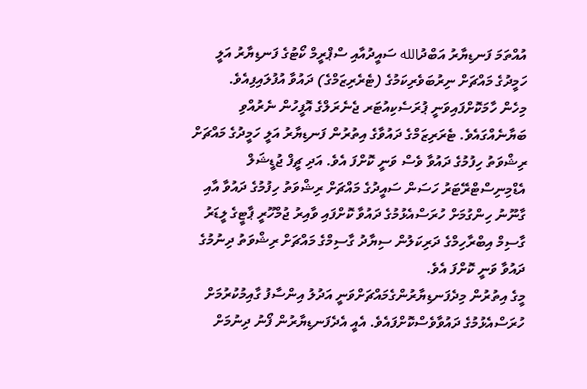އުއްތަމަ ފަނޑިޔާރު އަބްދުالله ސައީދުއާއި ސްޕްރީމް ކޯޓުގެ ފަނޑިޔާރު އަލީ ހަމީދުގެ މައްޗަށް ނިރުބަވެރިކަމުގެ (ޓެރެރިޒަމްގެ) ދައުވާ އުފުލައިފިއެވެ.
މިހެން ހާމަކޮށްފައިވަނީ ޕުރަސެކިއުޓަރ ޖެނެރަލްގެ އޮފީހުން ނެރުއްވި ބަޔާނެއްގައެވެ. ޓެރަރިޒަމްގެ ދައުވާގެ އިތުރުން ފަނޑިޔާރު އަލީ ހަމީދުގެ މައްޗަށް ރިޝްވަތު ހިފުމުގެ ދައުވާ ވެސް ވަނީ ކޮށްފަ އެވެ. އަދި ޗީފް ޖުޑީޝަލް އެޑްމިނިސްޓްރޭޓަރު ހަސަން ސައީދުގެ މައްޗަށް ރިޝްވަތު ހިފުމުގެ ދައުވާ އާއި ގާނޫނު ހިންގުމަށް ހުރަސްއެޅުމުގެ ދައުވާ ކޮށްފައި ވާއިރު ޖުމްހޫރީ ޕާޓީގެ ލީޑަރު ގާސިމް އިބްރާހިމްގެ ދަރިކަލުން ސިޔާދު ގާސިމްގެ މައްޗަށް ރިޝްވަތު ދިނުމުގެ ދައުވާ ވަނީ ކޮށްފަ އެވެ.
މީގެ އިތުރުން މިދެފަނޑިޔާރުންގެމައްޗަށްވަނީ އަދުލު އިންސާފު ގާއިމުކުރުމަށް ހުރަސްއެޅުމުގެ ދައުވާވެސްކޮށްފައެވެ. އެއީ އެދެފަނޑިޔާރުން ފޯނު ދިނުމަށް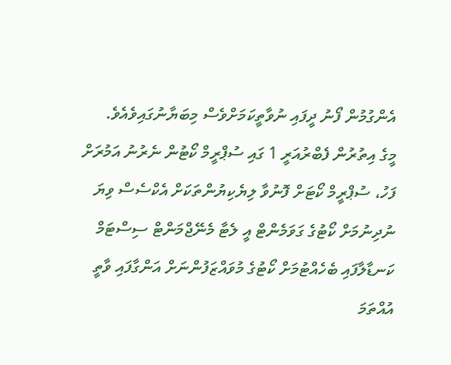އެންގުމުން ފޯނު ދީފައި ނުވާތީކަމަށްވެސް މިބަޔާނުގައިވެއެވެ.
މީގެ އިތުރުން ފެބްރުއަރީ 1 ގައި ސުޕްރީމް ކޯޓުން ނެރުނު އަމުރަށް ފަހު، ސުޕްރީމް ކޯޓަށް ފޮނުވާ ލިޔެކިޔުންތަކަށް އެކްސެސް ވިޔަ ނުދިނުމަށް ކޯޓުގެ ގަވަމެންޓް އީ ލެޓާ މެނޭޖްމަންޓް ސިސްޓަމް ކަނޑާލާފައި ބެހެއްޓުމަށް ކޯޓުގެ މުވައްޒަފުންނަށް އަންގާފައި ވާތީ އުއްތަމަ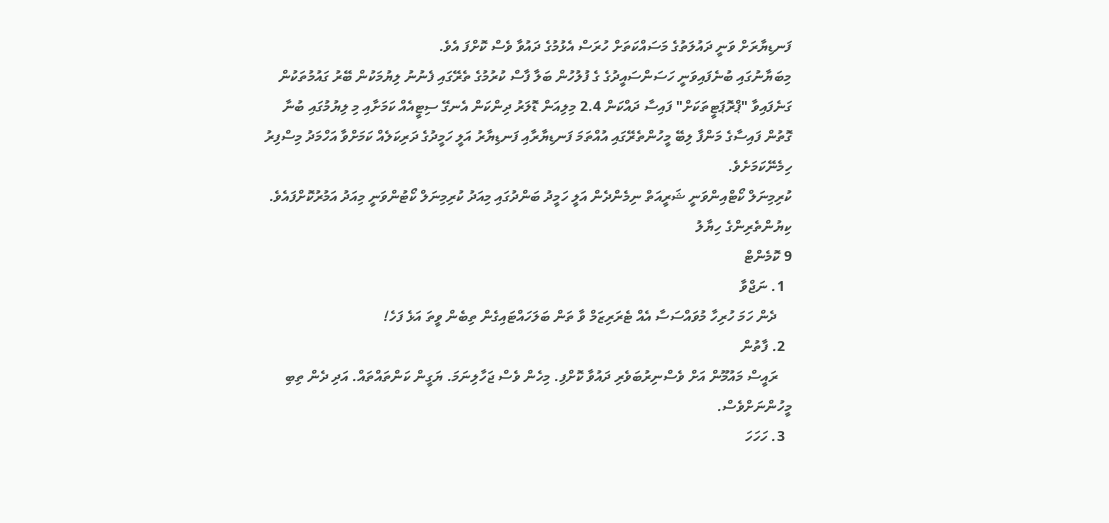ފަނޑިޔާރަށް ވަނީ ދައުލަތުގެ މަސައްކަތަށް ހުރަސް އެޅުމުގެ ދައުވާ ވެސް ކޮށްފަ އެވެ.
މިބަޔާނުގައި ބުނެފައިވަނީ ހަސަންސައީދުގެ ގެ ފުލުހުން ބަލާ ފާސް ކުރުމުގެ ތެރޭގައި ފެނުނު ލިޔުމަކުން ބޭރު ގައުމުތަކުން ގަނެފައިވާ "ޕްރޮޕަޓީތަކަށް" ފައިސާ ދައްކަން 2.4 މިލިއަން ޑޮލަރު ދިންކަން އެނގޭ ސިޓީއެއް ކަމަށާއި މި ލިޔުމުގައި ބުނާ ގޮތުން ފައިސާގެ މަންފާ ލިބޭ މީހުންތެރޭގައި އުއްތަމަ ފަނޑިޔާރާއި ފަނޑިޔާރު އަލީ ހަމީދުގެ ދަރިކަލެއް ކަމަށްވާ އަހްމަދު މިސްފިރު ހިމެނޭކަމަށެވެ.
ކުރިމިނަލް ކޯޓްއިންވަނީ ޝަރީއަތް ނިމެންދެން އަލީ ހަމީދު ބަންދުގައި މިއަދު ކުރިމިނަލް ކޯޓުންވަނީ މިއަދު އަމުރުކޮށްފައެވެ.
ކިޔުންތެރިންގެ ހިޔާލު
9 ކޮމެންޓް
  1. ނަޖްވާ
    ދެން ހަމަ ހުރިހާ މުވައްސަސާ އެއް ޓެރަރިޒަމް ވާ ތަން ބަލަހައްޓައިގެން ތިބެން ވީތަ އަޅެ ފަހެ!
  2. ފާތުން
    ރައީސް މައުމޫން އަށް ވެސްނިރުބަވެރި ދައުވާ ކޮށްފި. މިހެން ވެސް ޖަހާލިނަމަ. ޔަގީން ކަންތައްތައް. އަދި ދެން ތިބި މީހުންނަށްވެސް.
  3. ހަހަހަ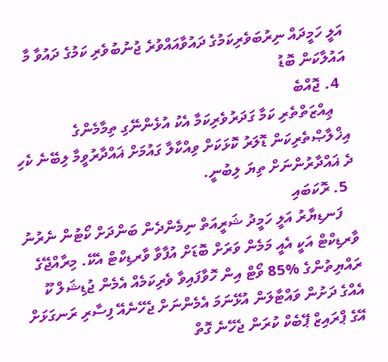އަލީ ހަމީދައް ނިރުބަވެރިކަމުގެ ދައުވާއައްވުރެ ޖުނުބުވެރި ކަމުގެ ދައުވާ މާ އައުލާކަން ބޮޑު
  4. ޖޮއްބެ
    ޢިއްޒަތްތެރި ކަމާ ގަދަރުވެރިކަމާ އެކު އުޅެންނޭގި ތިމާމެންގެ އިޚްލާޞްތެރިކަން ޑޮލަރު ކޮޅަކަށް ވިއްކާލާ ގައުމަށް ޣައްދާރުވީމާ ލިބޭނެ ކެހި ދެ ޣައްދާރުންނަށް ތިޔަ ލިބުނީ.
  5. ރޮކަބައި
    ފަނޑިޔާރު އަލީ ހަމީދު ޝަރީއަތް ނިމެންދެން ބަންދަށް ކޯޓުން ނެރުނު ވާރޑިކްޓް އަކީ އެއީ މަމެން ވަރަށް ބޮޑަށް އުފާވާ ވާރޑިކްޓް އެކޭ. މިރާއްޖޭގެ ރައްޔިތުންގެ %85 ވޯޓް އިން ހޮވާފައިވާ ވެރިކަމެއް އެމެން ޖުޑިޝަލް ކޫ އެއްގެ ދަށުން ވައްޓާލަން އުޅޭނަމަ އެމެންނަށް ޖެހޭނެއޭ ފިސާރި ރަނގަޅަށް އޭގެ ޕްރައިޒް ޕޭބެކް ކުރަން ޖެހޭނެ ގޮތް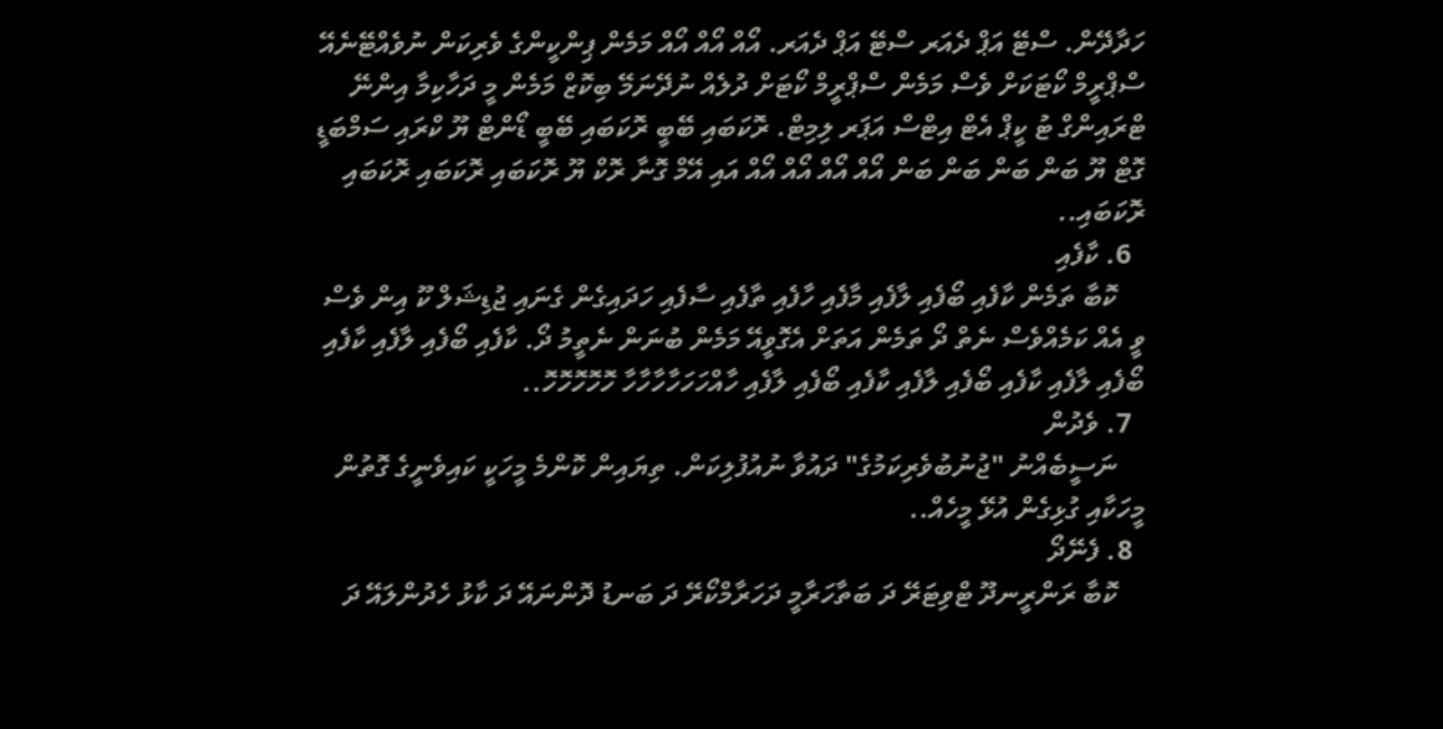ހަދާދޭން. ސްޓޭ އަޕް ދެއަރ ސްޓޭ އަޕް ދެއަރ. އޯއް އޯއް އޯއް މަމެން ޕިންކީންގެ ވެރިކަން ނުވެއްޓޭނެއޭ ސްޕްރީމް ކޯޓަކަށް ވެސް މަމެން ސްޕްރީމް ކޯޓަށް ދުލެއް ނުދޭނަމޭ ބިކޮޒް މަމެން މީ ދަހާކިމާ އިންނޭ ޓްރައިންގް ޓު ކީޕް އެޓް އިޓްސް އަޕަރ ލިމިޓް. ރޮކަބައި ބޭބީ ރޮކަބައި ބޭބީ ޑޯންޓް ޔޫ ކްރައި ސަމްބަޑީ ގޮޓް ޔޫ ބަން ބަން ބަން ބަން އޯއް އޯއް އޯއް އޯއް އައި އޭމް ގޮނާ ރޮކް ޔޫ ރޮކަބައި ރޮކަބައި ރޮކަބައި ރޮކަބައި..
  6. ކާފެއި
    ކޮބާ ތަމެން ކާފެއި ބޯފެއި ލާފެއި މާފެއި ހާފެއި ތާފެއި ސާފެއި ހަދައިގެން ގެނައި ޖުޑިޝަލް ކޫ އިން ވެސް ވީ އެއް ކަމެއްވެސް ނެތް ދޯ ތަމެން އަތަށް އެގޮވީއޭ މަމެން ބުނަން ނެތީމު ދޯ. ކާފެއި ބޯފެއި ލާފެއި ކާފެއި ބޯފެއި ލާފެއި ކާފެއި ބޯފެއި ލާފެއި ކާފެއި ބޯފެއި ލާފެއި ހާއްހަހަހާހާހާހާ ހޮހޮހޮހޮހޮ..
  7. ވެދުން
    ނަސީބެއްނު "ޖުނުބުވެރިކަމުގެ" ދައުވާ ނުއުފުލިކަން. ތިޔައިން ކޮންމެ މީހަކީ ކައިވެނީގެ ގޮތުން މީހަކާއި ގުޅިގެން އުޅޭ މީހެއް..
  8. ފެނޭދޯ
    ކޮބާ ރަންރީނދޫ ޓްވިޓަރޭ ދަ ބަތާހަރާމީ ދަހަރާމްކޯރޭ ދަ ބަނޑު ދޮންނައޭ ދަ ކާޅު ހެދުންލައޭ ދަ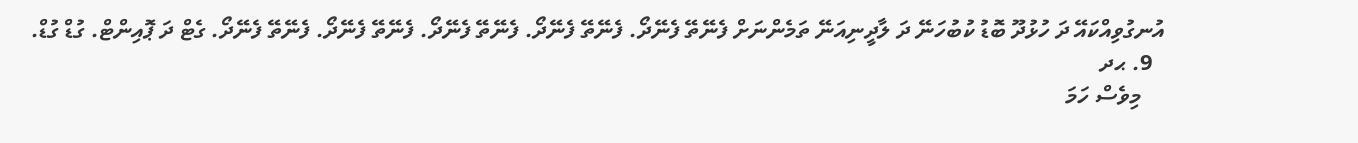އުނގުވިއްކައޭ ދަ ހުޅުދޫ ބޮޑު ކުބުހަނޭ ދަ ލާދީނިއަނޭ ތަމެންނަށް ފެނޭތޭ ފެނޭދޯ. ފެނޭތޭ ފެނޭދޯ. ފެނޭތޭ ފެނޭދޯ. ފެނޭތޭ ފެނޭދޯ. ފެނޭތޭ ފެނޭދޯ. ގެޓް ދަ ޕޮއިންޓް. ގުޑް ގުޑް.
  9. ޙދ
    މިވެސް ހަމަ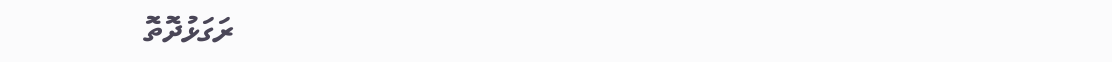ރަގަޅުދޮތޮ